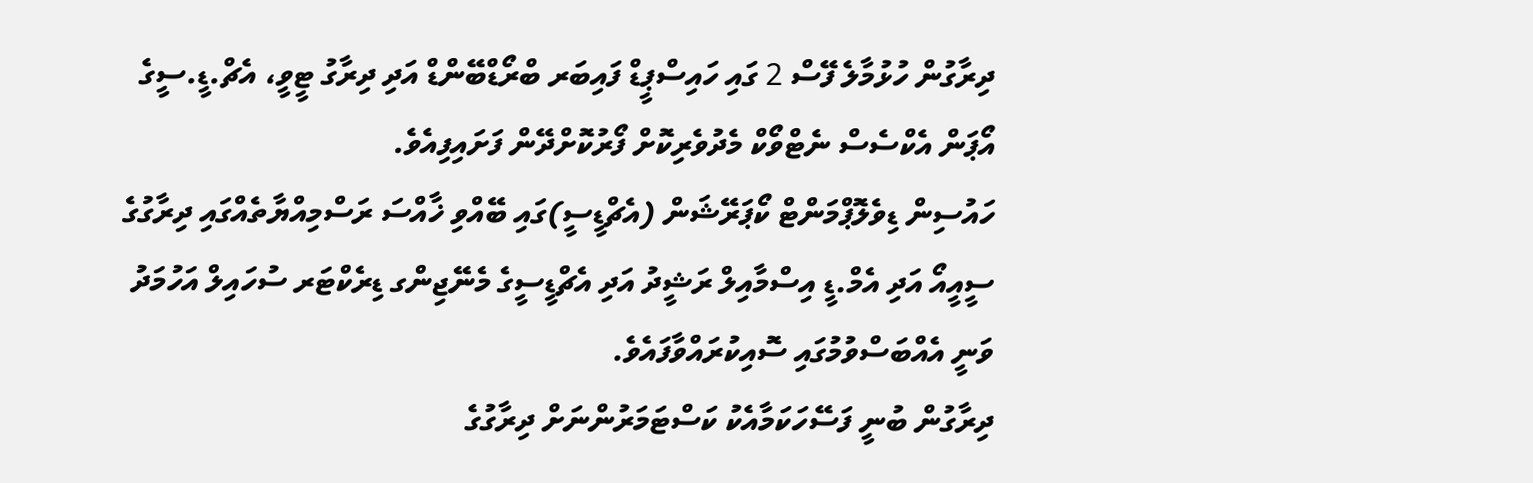ދިރާގުން ހުޅުމާލެ ފޭސް 2 ގައި ހައިސްޕީޑް ފައިބަރ ބްރޯޑްބޭންޑް އަދި ދިރާގު ޓީވީ، އެޗް.ޑީ.ސީގެ އޯޕަން އެކްސެސް ނެޓްވޯކް މެދުވެރިކޮށް ފޯރުކޮށްދޭން ފަށައިފިއެވެ.
ހައުސިން ޑިވެލޮޕްމަންޓް ކޯޕަރޭޝަން (އެޗްޑީސީ)ގައި ބޭއްވި ޚާއްސަ ރަސްމިއްޔާތެއްގައި ދިރާގުގެ ސީއީއޯ އަދި އެމް.ޑީ އިސްމާއިލް ރަޝީދު އަދި އެޗްޑީސީގެ މެނޭޖިންގ ޑިރެކްޓަރ ސުހައިލް އަހުމަދު ވަނީ އެއްބަސްވުމުގައި ސޮއިކުރައްވާފައެވެ.
ދިރާގުން ބުނީ ފަސޭހަކަމާއެކު ކަސްޓަމަރުންނަށް ދިރާގުގެ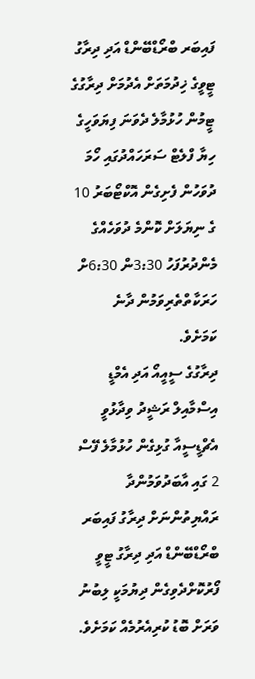ފައިބަރ ބްރޯޑްބޭންޑް އަދި ދިރާގު ޓީވީގެ ޚިދުމަތަށް އެދުމަށް ދިރާގުގެ ޓީމުން ހުޅުމާލެ ދެވަނަ ފިޔަވަހީގެ ހިޔާ ފްލެޓް ސަރަހައްދުގައި ހޯމަ ދުވަހުން ފެށިގެން އޮކްޓޯބަރު 10 ގެ ނިޔަލަށް ކޮންމެ ދުވަހެއްގެ މެންދުރުފަހު 3:30ން 6:30ށް ހަރަކާތްތެރިވަމުން ދާނެ ކަމަށެވެ.
ދިރާގުގެ ސީއީއޯ އަދި އެމްޑީ އިސްމާއިލް ރަޝީދު ވިދާޅުވީ އެޗްޑީސީއާ ގުޅިގެން ހުޅުމާލެ ފޭސް 2 ގައި އާބަދުވަމުންދާ ރައްޔިތުންނަށް ދިރާގު ފައިބަރ ބްރޯޑްބޭންޑް އަދި ދިރާގު ޓީވީ ފޯރުކޮށްދެވިގެން ދިޔުމަކީ ލިބުނު ވަރަށް ބޮޑު ކުރިއެރުމެއް ކަމަށެވެ.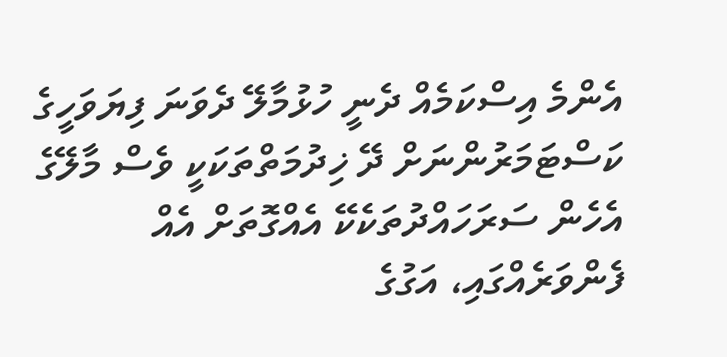އެންމެ އިސްކަމެއް ދެނީ ހުޅުމާލޭ ދެވަނަ ފިޔަވަހީގެ ކަސްޓަމަރުންނަށް ދޭ ޚިދުމަތްތަކަކީ ވެސް މާލޭގެ އެހެން ސަރަހައްދުތަކެކޭ އެއްގޮތަށް އެއް ފެންވަރެއްގައި، އަގުގެ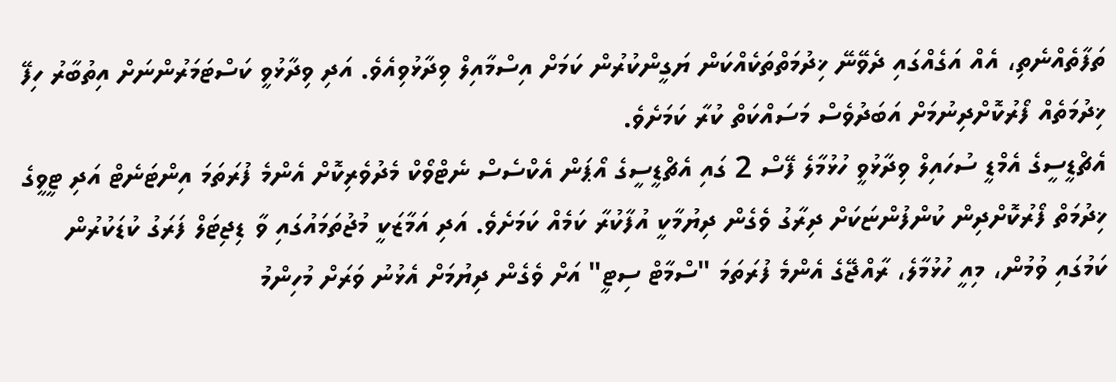ތަފާތެއްނެތި، އެއް އަގެއްގައި ދެވޭނޭ ޚިދުމަތްތަކެއްކަން ޔަގީންކުރުން ކަމަށް އިސްމާއިލް ވިދާޅުވިއެވެ. އަދި ވިދާޅުވީ ކަސްޓަމަރުންނަށް އިތުބާރު ހިފޭ ޚިދުމަތެއް ފޯރުކޮށްދިނުމަށް އަބަދުވެސް މަސައްކަތް ކުރާ ކަމަށެވެ.
އެޗްޑީސީގެ އެމްޑީ ސުހައިލް ވިދާޅުވީ ހުޅުމާލެ ފޭސް 2 ގައި އެޗްޑީސީގެ އޯޕަން އެކްސެސް ނެޓްވޯކް މެދުވެރިކޮށް އެންމެ ފުރަތަމަ އިންޓަނެޓް އަދި ޓީވީގެ ޚިދުމަތް ފޯރުކޮށްދިން ކުންފުންޏަކަށް ދިރާގު ވެގެން ދިޔުމާކީ އުފާކުރާ ކަމެއް ކަމަށެވެ. އަދި އަމާޒަކީ މުޖުތަމައުގައި ވާ ޑިޖިޓަލް ފަރަގު ކުޑަކުރުން ކަމުގައި ވުމުން، މިއީ ހުޅުމާލެ، ރާއްޖޭގެ އެންމެ ފުރަތަމަ "ސްމާޓް ސިޓީ" އަށް ވެގެން ދިޔުމަށް އެޅުނު ވަރަށް މުހިންމު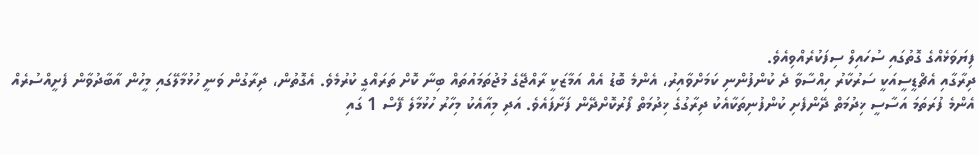ފިޔަވަޅެއްގެ ގޮތުގައި ސުހައިލް ސިފަކުރެއްވިއެވެ.
ދިރާގާއި އެޗްޑީސީއަކީ ސަރުކާރު ހިއްސާވާ ދެ ކުންފުންނި ކަމަށްވާއިރު، އެންމެ ބޮޑު އެއް އަމާޒަކީ ރާއްޖޭގެ މުޖުތަމައުތައް ބިނާ ކޮށް ތަރައްގީ ކުރުމެވެ. އެގޮތުން، ދިރާގުން ވަނީ ހުޅުމާލޭގައި މީހުން އާބާދުވާން ފެށީއްސުރެއް އެންމެ ފުރަތަމަ އަސާސީ ޚިދުމަތް ދޭންފެށި ކުންފުނިތަކާއެކު ދިރާގުގެ ޚިދުމަތް ފޯރުކޮށްދޭން ފަށާފައެވެ. އަދި މިއާއެކު މިހާރު ހުޅުމާލެ ފޭސް 1 ގައި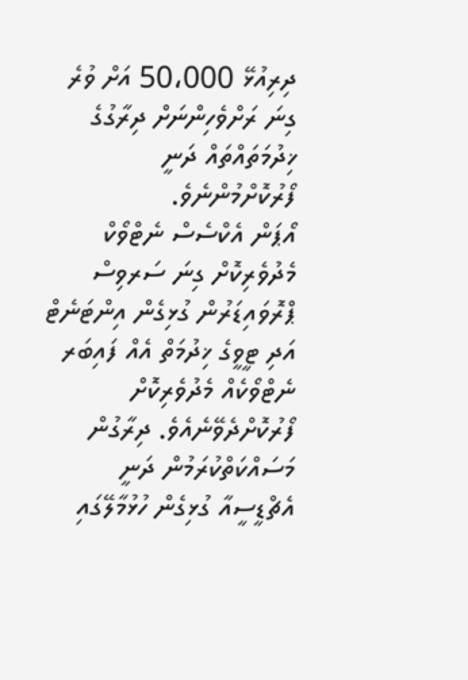ދިރިއުޅޭ 50،000 އަށް ވުރެ ގިނަ ރަށްވެހިންނަށް ދިރާގުގެ ޚިދުމަތައްތައް ދަނީ ފޯރުކޮށްމުންނެވެ.
އޯޕަން އެކްސެސް ނެޓްވޯކް މެދުވެރިކޮށް ގިނަ ސަރވިސް ޕްރޮވައިޑަރުން ގުޅިގެން އިންޓަނެޓް އަދި ޓީވީގެ ޚިދުމަތް އެއް ފައިބަރ ނެޓްވޯކެއް މެދުވެރިކޮށް ފޯރުކޮށްދެވޭނެއެވެ. ދިރާގުން މަސައްކަތްކުރަމުން ދަނީ އެޗްޑީސީއާ ގުޅިގެން ހުޅުމާލޭގައި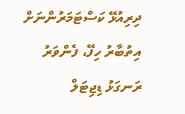ދިރިއުޅޭ ކަސްޓަމަރުންނަށް އިތުބާރު ހިފޭ، ފެންވަރު ރަނގަޅު ޑިޖިޓަލް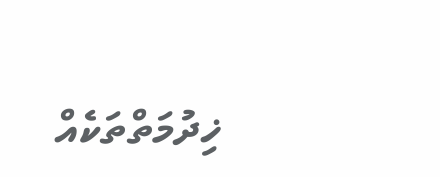ޚިދުމަތްތަކެއް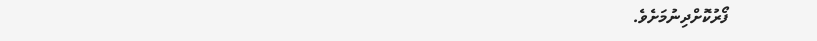ފޯރުކޮށްދިނުމަށެވެ.